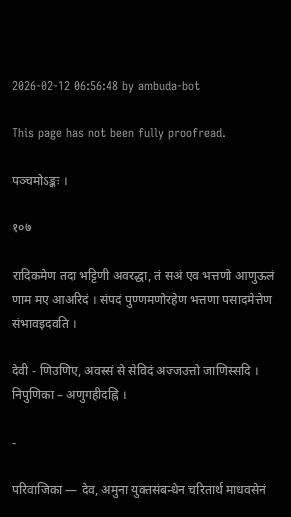2026-02-12 06:56:48 by ambuda-bot

This page has not been fully proofread.

पञ्चमोऽङ्कः ।

१०७

रादिकमेण तदा भट्टिणी अवरद्धा, तं सअं एव भत्तणो आणुऊलं
णाम मए आअरिदं । संपदं पुण्णमणोरहेण भत्तणा पसादमेत्तेण
संभावइदवति ।

देवी - णिउणिए, अवस्सं से सेविदं अज्जउत्तो जाणिस्सदि ।
निपुणिका – अणुगहीदह्नि ।

-

परिवाजिका — देव, अमुना युक्तसंबन्धेन चरितार्थ माधवसेनं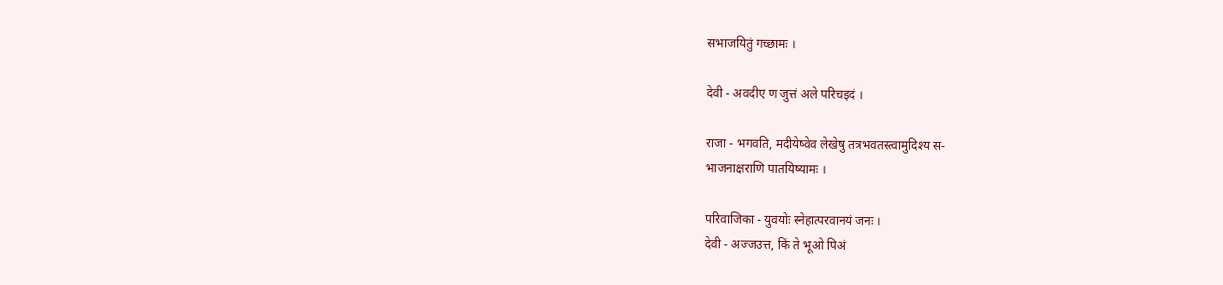सभाजयितुं गच्छामः ।

देवी - अवदीए ण जुत्तं अले परिचइदं ।

राजा - भगवति, मदीयेष्वेव लेखेषु तत्रभवतस्त्वामुदिश्य स-
भाजनाक्षराणि पातयिष्यामः ।

परिवाजिका - युवयोः स्नेहात्परवानयं जनः ।
देवी - अज्जउत्त, किं ते भूओ पिअं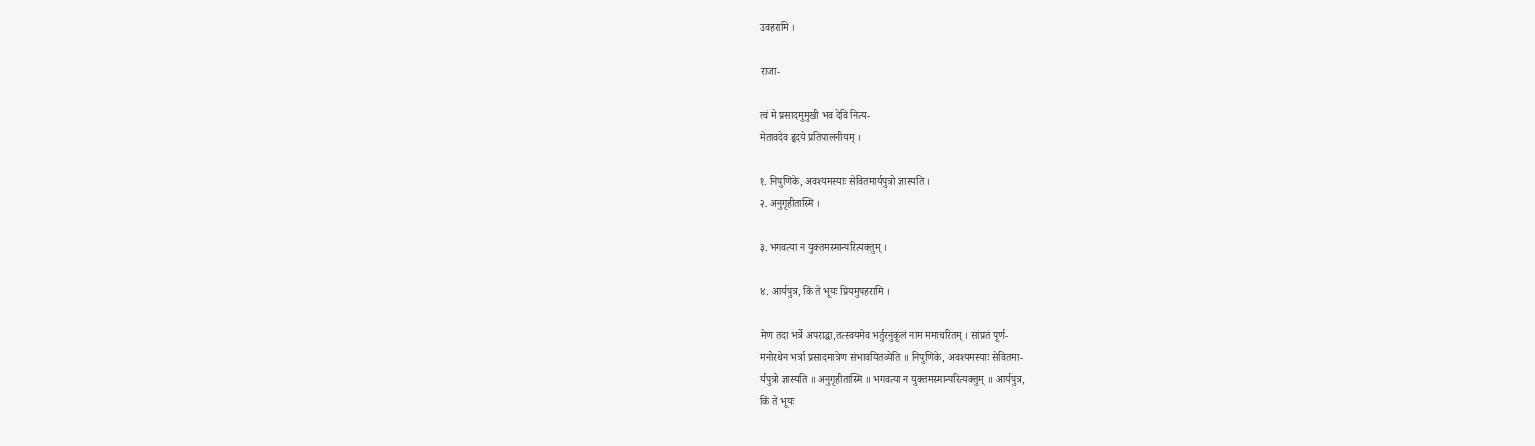उवहरामि ।

राजा-

त्वं मे प्रसादमुमुखी भव देवि नित्य-
मेतावदेव हृदये प्रतिपालनीयम् ।

१. निपुणिके, अवश्यमस्याः सेवितमार्यपुत्रो ज्ञास्यति ।
२. अनुगृहीतास्मि ।

३. भगवत्या न युक्तमस्मान्परित्यक्तुम् ।

४. आर्यपुत्र, किं ते भूयः प्रियमुपहरामि ।

मेण तदा भर्त्रे अपराद्धा,तत्स्वयमेव भर्तुरनुकूलं नाम ममाचरितम् । सांप्रतं पूर्ण-
मनोरथेन भर्त्रा प्रसादमात्रेण संभावयितव्येति ॥ निपुणिके, अवश्यमस्याः सेवितमा-
र्यपुत्रो ज्ञास्यति ॥ अनुगृहीतास्मि ॥ भगवत्या न युक्तमस्मान्परित्यक्तुम् ॥ आर्यपुत्र,
किं ते भूयः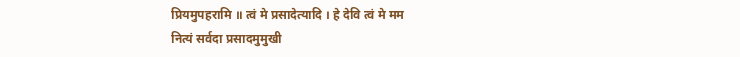प्रियमुपहरामि ॥ त्वं मे प्रसादेत्यादि । हे देवि त्वं मे मम
नित्यं सर्वदा प्रसादमुमुखी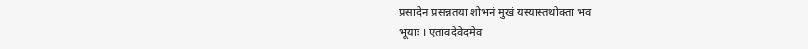प्रसादेन प्रसन्नतया शोभनं मुखं यस्यास्तथोक्ता भव
भूयाः । एतावदेवेदमेव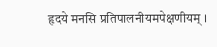हृदये मनसि प्रतिपालनीयमपेक्षणीयम् ।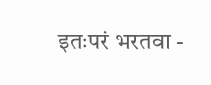इतःपरं भरतवा -